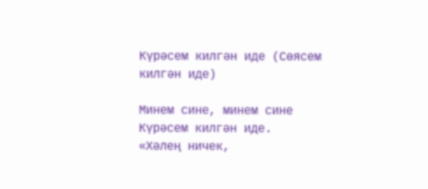Күрәсем килгән иде (Сөясем килгән иде)

Минем сине, минем сине
Күрәсем килгән иде.
«Хәлең ничек,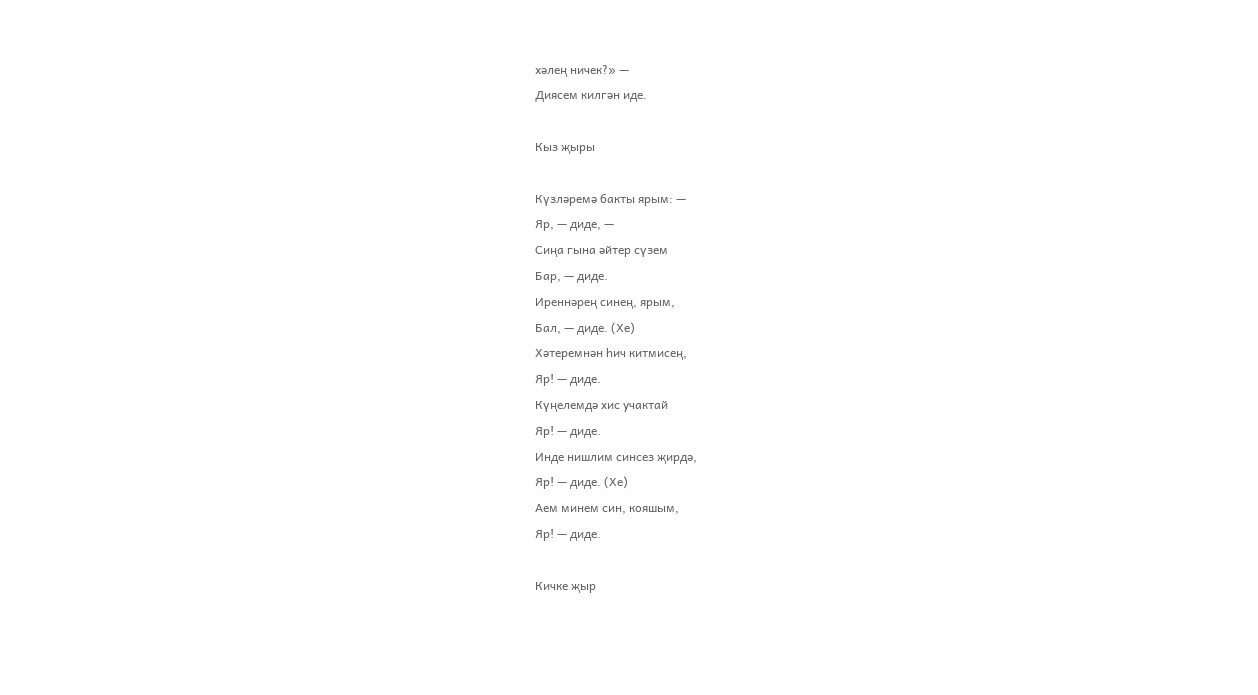хәлең ничек?» —
Диясем килгән иде.

Кыз җыры

Күзләремә бакты ярым: —
Яр, — диде, —
Сиңа гына әйтер сүзем
Бар, — диде.
Иреннәрең синең, ярым,
Бал, — диде. (Хе)
Хәтеремнән һич китмисең,
Яр! — диде.
Күңелемдә хис учактай
Яр! — диде.
Инде нишлим синсез җирдә,
Яр! — диде. (Хе)
Аем минем син, кояшым,
Яр! — диде.

Кичке җыр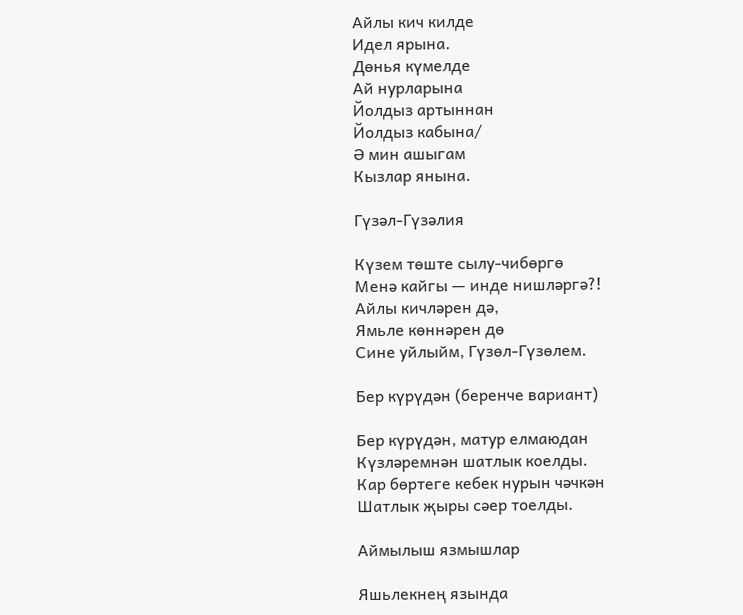Айлы кич килде
Идел ярына.
Дөнья күмелде
Ай нурларына
Йолдыз артыннан
Йолдыз кабына/
Ә мин ашыгам
Кызлар янына.

Гүзәл-Гүзәлия

Күзем төште сылу-чибөргө
Менә кайгы — инде нишләргә?!
Айлы кичләрен дә,
Ямьле көннәрен дө
Сине уйлыйм, Гүзөл-Гүзөлем.

Бер күрүдән (беренче вариант)

Бер күрүдән, матур елмаюдан
Күзләремнән шатлык коелды.
Кар бөртеге кебек нурын чәчкән
Шатлык җыры сәер тоелды.

Аймылыш язмышлар

Яшьлекнең язында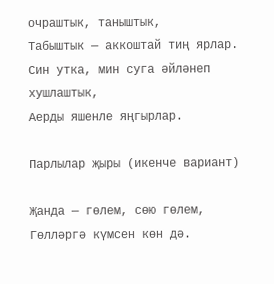очраштык, таныштык,
Табыштык — аккоштай тиң ярлар.
Син утка, мин суга әйләнеп хушлаштык,
Аерды яшенле яңгырлар.

Парлылар җыры (икенче вариант)

Җанда — гөлем, сөю гөлем,
Гөлләргә күмсен көн дә.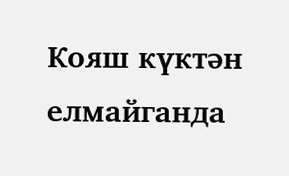Кояш күктән елмайганда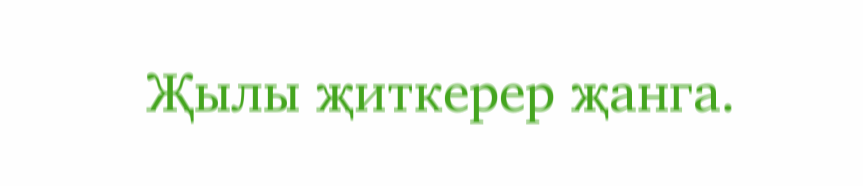Җылы җиткерер җанга.